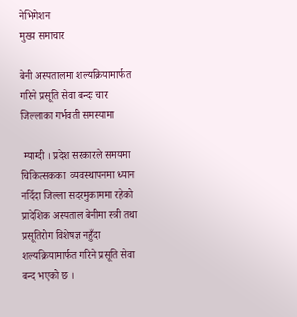नेभिगेशन
मुख्य समाचार

बेनी अस्पतालमा शल्यक्रियामार्फत गरिने प्रसूति सेवा बन्दः चार जिल्लाका गर्भवती समस्यामा

 म्याग्दी । प्रदेश सरकारले समयमा चिकित्सकका  व्यवस्थापनमा ध्यान नदिँदा जिल्ला सदरमुकाममा रहेको प्रादेशिक अस्पताल बेनीमा स्त्री तथा प्रसूतिरोग विशेषज्ञ नहुँदा शल्यक्रियामार्फत गरिने प्रसूति सेवा बन्द भएको छ ।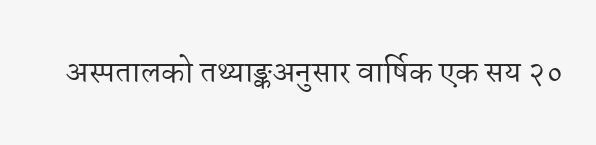अस्पतालको तथ्याङ्कअनुसार वार्षिक एक सय २०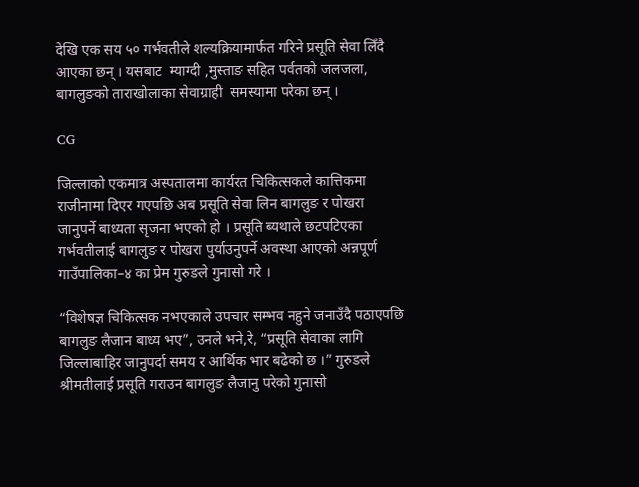देखि एक सय ५० गर्भवतीले शल्यक्रियामार्फत गरिने प्रसूति सेवा लिँदै आएका छन् । यसबाट  म्याग्दी ,मुस्ताङ सहित पर्वतको जलजला, बागलुङको ताराखोलाका सेवाग्राही  समस्यामा परेका छन् ।

CG

जिल्लाको एकमात्र अस्पतालमा कार्यरत चिकित्सकले कात्तिकमा राजीनामा दिएर गएपछि अब प्रसूति सेवा लिन बागलुङ र पोखरा जानुपर्ने बाध्यता सृजना भएको हो । प्रसूति ब्यथाले छटपटिएका गर्भवतीलाई बागलुङ र पोखरा पुर्याउनुपर्ने अवस्था आएको अन्नपूर्ण गाउँपालिका–४ का प्रेम गुरुङले गुनासो गरे ।

“विशेषज्ञ चिकित्सक नभएकाले उपचार सम्भव नहुने जनाउँदै पठाएपछि बागलुङ लैजान बाध्य भए”, उनले भने,रे, “प्रसूति सेवाका लागि जिल्लाबाहिर जानुपर्दा समय र आर्थिक भार बढेको छ ।” गुरुङले श्रीमतीलाई प्रसूति गराउन बागलुङ लैजानु परेको गुनासो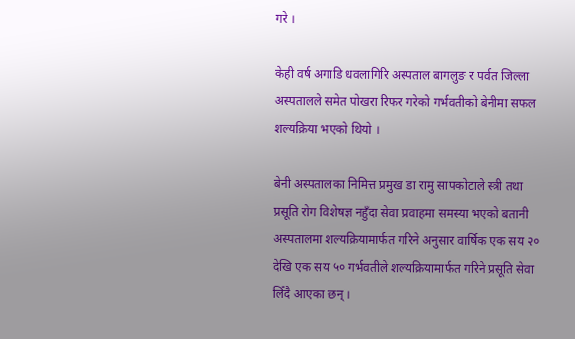गरे ।

केही वर्ष अगाडि धवलागिरि अस्पताल बागलुङ र पर्वत जिल्ला अस्पतालले समेत पोखरा रिफर गरेको गर्भवतीको बेनीमा सफल शल्यक्रिया भएको थियो ।

बेनी अस्पतालका निमित्त प्रमुख डा रामु सापकोटाले स्त्री तथा प्रसूति रोग विशेषज्ञ नहुँदा सेवा प्रवाहमा समस्या भएको बतानी अस्पतालमा शल्यक्रियामार्फत गरिने अनुसार वार्षिक एक सय २० देखि एक सय ५० गर्भवतीले शल्यक्रियामार्फत गरिने प्रसूति सेवा लिँदै आएका छन् ।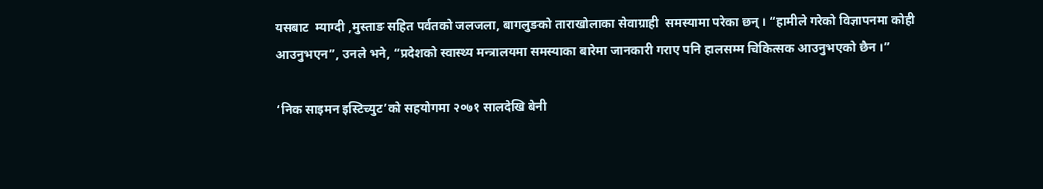यसबाट  म्याग्दी ,मुस्ताङ सहित पर्वतको जलजला, बागलुङको ताराखोलाका सेवाग्राही  समस्यामा परेका छन् । “हामीले गरेको विज्ञापनमा कोही आउनुभएन”, उनले भने, “प्रदेशको स्वास्थ्य मन्त्रालयमा समस्याका बारेमा जानकारी गराए पनि हालसम्म चिकित्सक आउनुभएको छैन ।”

‘निक साइमन इस्टिच्युट’को सहयोगमा २०७१ सालदेखि बेनी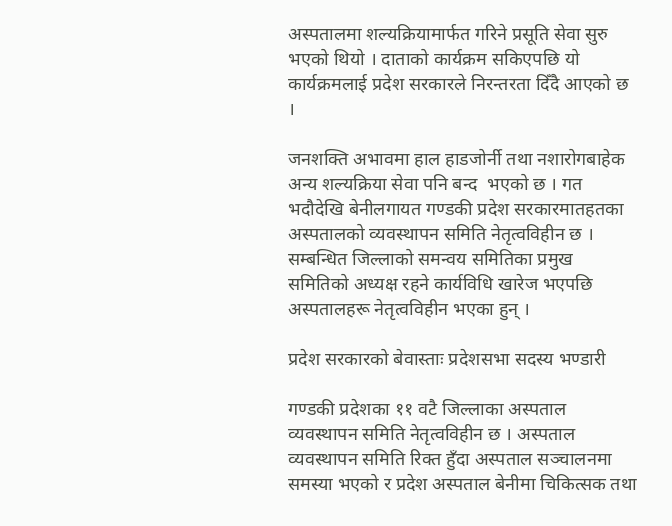अस्पतालमा शल्यक्रियामार्फत गरिने प्रसूति सेवा सुरु भएको थियो । दाताको कार्यक्रम सकिएपछि यो कार्यक्रमलाई प्रदेश सरकारले निरन्तरता दिँदै आएको छ ।

जनशक्ति अभावमा हाल हाडजोर्नी तथा नशारोगबाहेक अन्य शल्यक्रिया सेवा पनि बन्द  भएको छ । गत भदौदेखि बेनीलगायत गण्डकी प्रदेश सरकारमातहतका अस्पतालको व्यवस्थापन समिति नेतृत्वविहीन छ । सम्बन्धित जिल्लाको समन्वय समितिका प्रमुख समितिको अध्यक्ष रहने कार्यविधि खारेज भएपछि अस्पतालहरू नेतृत्वविहीन भएका हुन् ।

प्रदेश सरकारको बेवास्ताः प्रदेशसभा सदस्य भण्डारी

गण्डकी प्रदेशका ११ वटै जिल्लाका अस्पताल व्यवस्थापन समिति नेतृत्वविहीन छ । अस्पताल व्यवस्थापन समिति रिक्त हुँदा अस्पताल सञ्चालनमा समस्या भएको र प्रदेश अस्पताल बेनीमा चिकित्सक तथा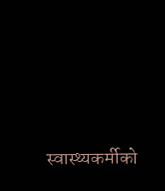स्वास्थ्यकर्मीको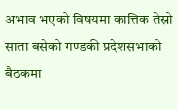अभाव भएको विषयमा कात्तिक तेस्रो साता बसेको गण्डकी प्रदेशसभाको बैठकमा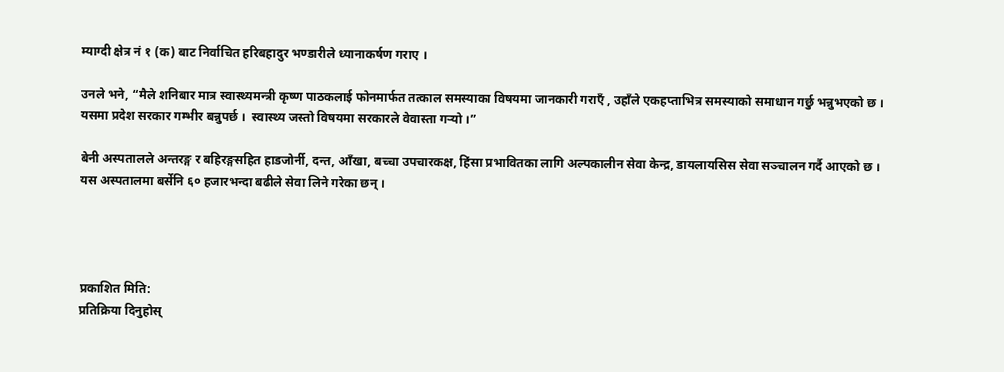म्याग्दी क्षेत्र नं १ (क) बाट निर्वाचित हरिबहादुर भण्डारीले ध्यानाकर्षण गराए ।

उनले भने, “मैले शनिबार मात्र स्वास्थ्यमन्त्री कृष्ण पाठकलाई फोनमार्फत तत्काल समस्याका विषयमा जानकारी गराएँ , उहाँले एकहप्ताभित्र समस्याको समाधान गर्छु भन्नुभएको छ । यसमा प्रदेश सरकार गम्भीर बन्नुपर्छ ।  स्वास्थ्य जस्तो विषयमा सरकारले वेवास्ता गर्‍यो ।”

बेनी अस्पतालले अन्तरङ्ग र बहिरङ्गसहित हाडजोर्नी, दन्त, आँखा, बच्चा उपचारकक्ष, हिंसा प्रभावितका लागि अल्पकालीन सेवा केन्द्र, डायलायसिस सेवा सञ्चालन गर्दै आएको छ । यस अस्पतालमा बर्सेनि ६० हजारभन्दा बढीले सेवा लिने गरेका छन् ।




प्रकाशित मिति:
प्रतिक्रिया दिनुहोस्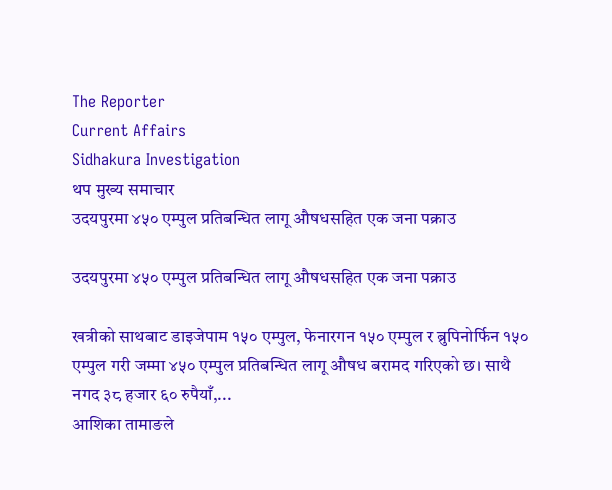The Reporter
Current Affairs
Sidhakura Investigation
थप मुख्य समाचार
उदयपुरमा ४५० एम्पुल प्रतिबन्धित लागू औषधसहित एक जना पक्राउ

उदयपुरमा ४५० एम्पुल प्रतिबन्धित लागू औषधसहित एक जना पक्राउ

खत्रीको साथबाट डाइजेपाम १५० एम्पुल, फेनारगन १५० एम्पुल र ब्रुपिनोर्फिन १५० एम्पुल गरी जम्मा ४५० एम्पुल प्रतिबन्धित लागू औषध बरामद गरिएको छ। साथै नगद ३८ हजार ६० रुपैयाँ,...
आशिका तामाङले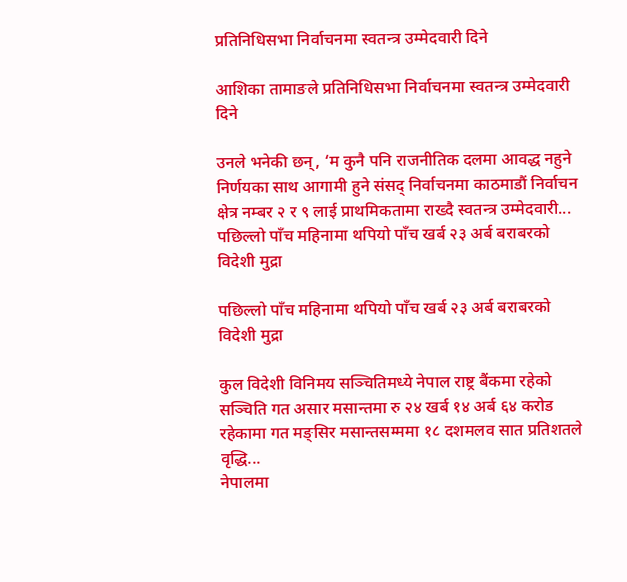प्रतिनिधिसभा निर्वाचनमा स्वतन्त्र उम्मेदवारी दिने

आशिका तामाङले प्रतिनिधिसभा निर्वाचनमा स्वतन्त्र उम्मेदवारी दिने

उनले भनेकी छन्, ‘म कुनै पनि राजनीतिक दलमा आवद्ध नहुने निर्णयका साथ आगामी हुने संसद् निर्वाचनमा काठमाडौं निर्वाचन क्षेत्र नम्बर २ र ९ लाई प्राथमिकतामा राख्दै स्वतन्त्र उम्मेदवारी...
पछिल्लो पाँच महिनामा थपियो पाँच खर्ब २३ अर्ब बराबरको विदेशी मुद्रा

पछिल्लो पाँच महिनामा थपियो पाँच खर्ब २३ अर्ब बराबरको विदेशी मुद्रा

कुल विदेशी विनिमय सञ्चितिमध्ये नेपाल राष्ट्र बैंकमा रहेको सञ्चिति गत असार मसान्तमा रु २४ खर्ब १४ अर्ब ६४ करोड रहेकामा गत मङ्सिर मसान्तसम्ममा १८ दशमलव सात प्रतिशतले वृद्धि...
नेपालमा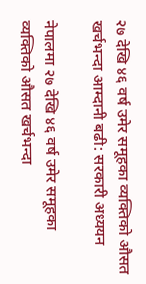२७ देखि ४६ वर्ष उमेर समूहका व्यक्तिको औसत खर्चभन्दा आम्दानी बढी: सरकारी अध्ययन

नेपालमा २७ देखि ४६ वर्ष उमेर समूहका व्यक्तिको औसत खर्चभन्दा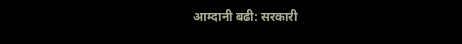आम्दानी बढी: सरकारी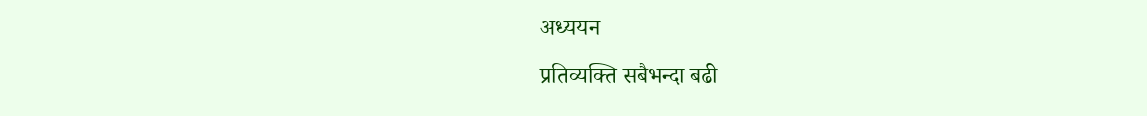अध्ययन

प्रतिव्यक्ति सबैभन्दा बढी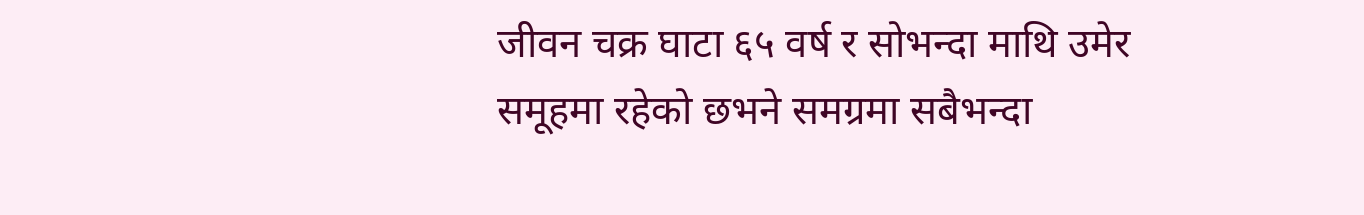जीवन चक्र घाटा ६५ वर्ष र सोभन्दा माथि उमेर समूहमा रहेको छभने समग्रमा सबैभन्दा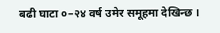बढी घाटा ०–२४ वर्ष उमेर समूहमा देखिन्छ ।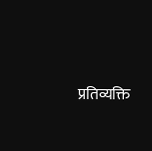प्रतिव्यक्ति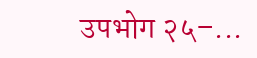उपभोग २५–...